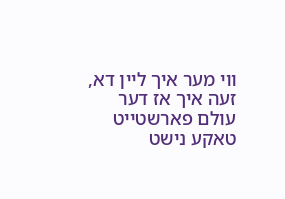ווי מער איך ליין דא, זעה איך אז דער עולם פארשטייט טאקע נישט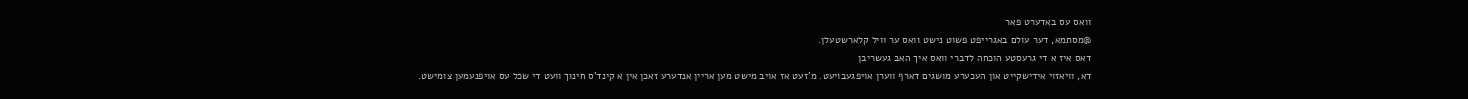וואס עס באדערט פאר
@מסתמא, דער עולם באגרייפט פשוט נישט וואס ער וויל קלארשטעלן.
דאס איז א די גרעסטע הוכחה לדברי וואס איך האב געשריבן
דא, וויאזוי אידישקייט און העכערע מושגים דארף ווערן אויפגעבויעט. מ'זעט אז אויב מישט מען אריין אנדערע זאכן אין א קינד'ס חינוך וועט די שכל עס אויפנעמען צומישט.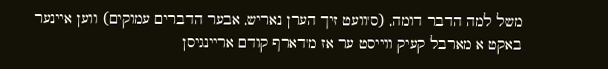משל למה הדבר דומה, (ס'וועט זיך הערן נאריש, אבער הדברים עמוקים) ווען איינער באקט א מארבל קעיק ווייסט ער אז מ'דארף קודם אריינגיסן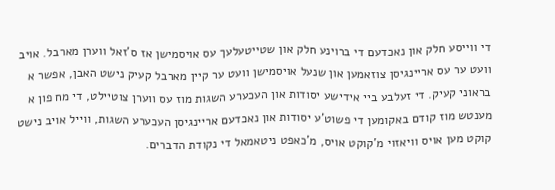די ווייסע חלק און נאכדעם די ברוינע חלק און שטייטעלעך עס אויסמישן אז ס'זאל ווערן מארבל. אויב וועט ער עס אריינגיסן צוזאמען און שנעל אויסמישן וועט ער קיין מארבל קעיק נישט האבן, אפשר א בראוני קעיק. די זעלבע ביי אידישע יסודות און העכערע השגות מוז עס ווערן צוטיילט, די מח פון א מענטש מוז קודם באקומען די פשוט'ע יסודות און נאכדעם אריינגיסן העכערע השגות, ווייל אויב נישט קוקט מען אויס וויאזוי מ'קוקט אויס, מ'כאפט ניטאמאל די נקודת הדברים.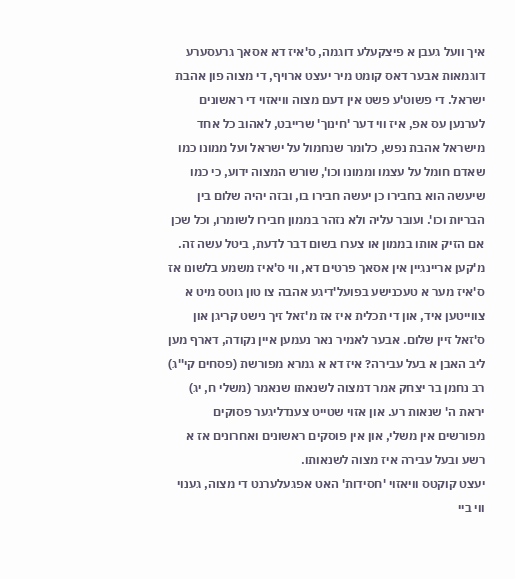איך וועל געבן א פיצקעלע דוגמה, ס'איז דא אסאך גרעסערע דוגמאות אבער דאס קומט מיר יעצט ארויף, די מצוה פון אהבת ישראל. די פשוט'ע פשט אין דעם מצוה וויאזוי די ראשונים לערנען עס אפ, איז ווי דער 'חינוך' שרייבט, לאהוב כל אחד מישראל אהבת נפש, כלומר שנחמול על ישראל ועל ממונו כמו שאדם חומל על עצמו וממונו וכו', שורש המצוה ידוע, כי כמו שיעשה הוא בחבירו כן יעשה חבירו בו, ובזה יהיה שלום בין הבריות וכו'. ועובר עליה ולא נזהר בממון חבירו לשומרו, וכל שכן אם הזיק אותו בממון או צערו בשום דבר לדעת, ביטל עשה זה.
מ'קען אריינגיין אין אסאך פרטים דא, ווי ס'איז משמע בלשונו אז ס'איז מער א טעכנישע בפועל'דיגע אהבה צו טון גוטס מיט א צווייטען איד, און די תכלית איז אז מ'זאל זיך נישט קריגן און ס'זאל זיין שלום. אבער לאמיר נאר נעמען איין נקודה, דארף מען ליב האבן א בעל עבירה? איז דא א גמרא מפורשת (פסחים קי''ג) רב נחמן בר יצחק אמר דמצוה לשנאתו שנאמר (משלי ח, יג) יראת ה' שנאות רע. און אזוי שטייט צענדליגער פסוקים מפורשים אין משלי, און אין פוסקים ראשונים ואחרונים אז א רשע ובעל עבירה איז מצוה לשנאותו.
יעצט קוקטס וויאזוי 'חסידות' האט אפגעלערנט די מצוה, גענוי ווי ביי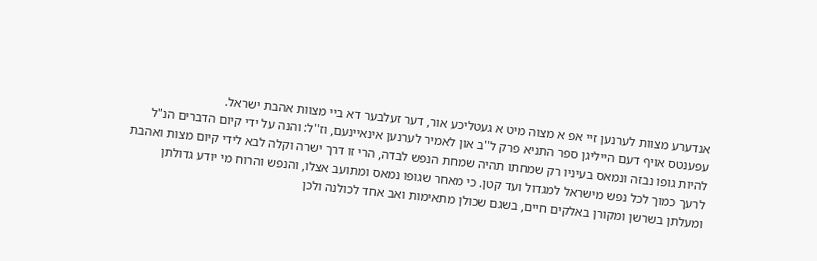אנדערע מצוות לערנען זיי אפ א מצוה מיט א געטליכע אור, דער זעלבער דא ביי מצוות אהבת ישראל.
עפענטס אויף דעם הייליגן ספר התניא פרק ל''ב און לאמיר לערנען אינאיינעם, וז''ל: והנה על ידי קיום הדברים הנ"ל להיות גופו נבזה ונמאס בעיניו רק שמחתו תהיה שמחת הנפש לבדה, הרי זו דרך ישרה וקלה לבא לידי קיום מצות ואהבת לרעך כמוך לכל נפש מישראל למגדול ועד קטן. כי מאחר שגופו נמאס ומתועב אצלו, והנפש והרוח מי יודע גדולתן ומעלתן בשרשן ומקורן באלקים חיים, בשגם שכולן מתאימות ואב אחד לכולנה ולכן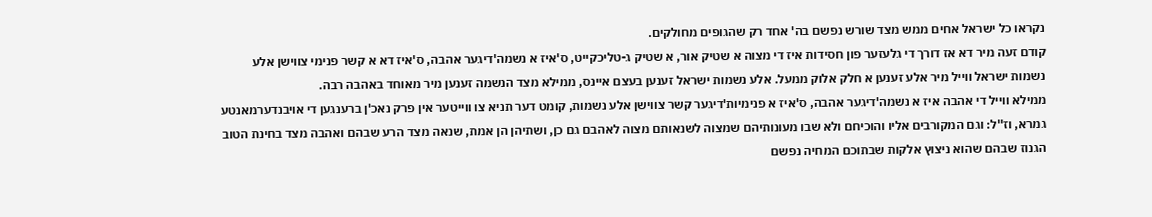נקראו כל ישראל אחים ממש מצד שורש נפשם בה' אחד רק שהגופים מחולקים.
קודם זעה מיר דא אז דורך די גלעזער פון חסידות איז די מצוה א שטיק אור, א שטיק ג-טליכקייט, ס'איז א נשמה'דיגער אהבה, ס'איז דא א קשר פנימי צווישן אלע נשמות ישראל ווייל מיר אלע זענען א חלק אלוק ממעל. אלע נשמות ישראל זענען בעצם איינס, ממילא מצד הנשמה זענען מיר מאוחד באהבה רבה.
ממילא ווייל די אהבה איז א נשמה'דיגער אהבה, ס'איז א פנימיות'דיגער קשר צווישן אלע נשמות, קומט דער תניא צו ווייטער אין פרק נאכ'ן ברענגען די אויבנדערמאנטע גמרא, וז''ל: וגם המקורבים אליו והוכיחם ולא שבו מעונותיהם שמצוה לשנאותם מצוה לאהבם גם כן, ושתיהן הן אמת, שנאה מצד הרע שבהם ואהבה מצד בחינת הטוב הגנוז שבהם שהוא ניצוץ אלקות שבתוכם המחיה נפשם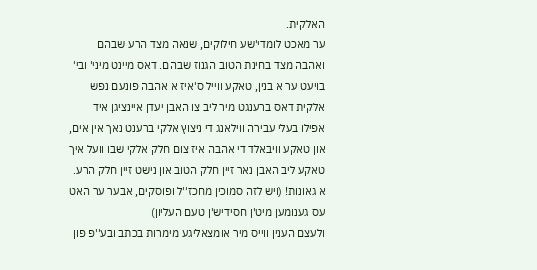האלקית.
ער מאכט לומדי'שע חילוקים, שנאה מצד הרע שבהם ואהבה מצד בחינת הטוב הגנוז שבהם. דאס מיינט מיני' ובי' בויעט ער א בנין, טאקע ווייל ס'איז א אהבה פונעם נפש אלקית דאס ברענגט מיר ליב צו האבן יעדן איינציגן איד אפילו בעלי עבירה ווילאנג די ניצוץ אלקי ברענט נאך אין אים, און טאקע וויבאלד די אהבה איז צום חלק אלקי שבו וועל איך טאקע ליב האבן נאר זיין חלק הטוב און נישט זיין חלק הרע. א גאונות! (ויש לזה סמוכין מחכז''ל ופוסקים, אבער ער האט עס גענומען מיט'ן חסידיש'ן טעם העליון)
ולעצם הענין ווייס מיר אומצאליגע מימרות בכתב ובע''פ פון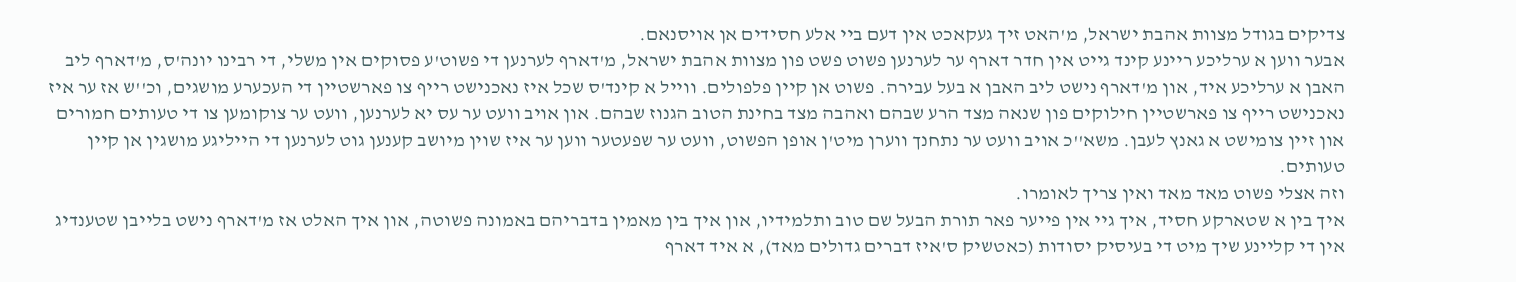צדיקים בגודל מצוות אהבת ישראל, מ'האט זיך געקאכט אין דעם ביי אלע חסידים אן אויסנאם.
אבער ווען א ערליכע ריינע קינד גייט אין חדר דארף ער לערנען פשוט פשט פון מצוות אהבת ישראל, מ'דארף לערנען די פשוט'ע פסוקים אין משלי, די רבינו יונה'ס, מ'דארף ליב האבן א ערליכע איד, און מ'דארף נישט ליב האבן א בעל עבירה. פשוט אן קיין פלפולים. ווייל א קינד'ס שכל איז נאכנישט רייף צו פארשטיין די העכערע מושגים, וכ''ש אז ער איז נאכנישט רייף צו פארשטיין חילוקים פון שנאה מצד הרע שבהם ואהבה מצד בחינת הטוב הגנוז שבהם. און אויב וועט ער עס יא לערנען, וועט ער צוקומען צו די טעותים חמורים און זיין צומישט א גאנץ לעבן. משא''כ אויב וועט ער נתחנך ווערן מיט'ן אופן הפשוט, וועט ער שפעטער ווען ער איז שוין מיושב קענען גוט לערנען די הייליגע מושגין אן קיין טעותים.
וזה אצלי פשוט מאד מאד ואין צריך לאומרו.
איך בין א שטארקע חסיד, איך גיי אין פייער פאר תורת הבעל שם טוב ותלמידיו, און איך בין מאמין בדבריהם באמונה פשוטה, און איך האלט אז מ'דארף נישט בלייבן שטענדיג אין די קליינע שיך מיט די בעיסיק יסודות (כאטשיק ס'איז דברים גדולים מאד), א איד דארף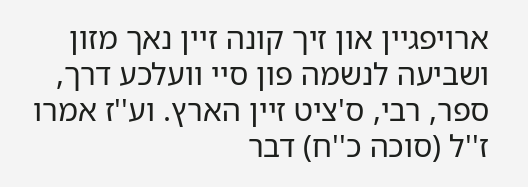ארויפגיין און זיך קונה זיין נאך מזון ושביעה לנשמה פון סיי וועלכע דרך, ספר, רבי, ס'ציט זיין הארץ. וע''ז אמרו ז''ל (סוכה כ''ח) דבר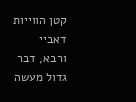קטן הווייות דאביי ורבא, דבר גדול מעשה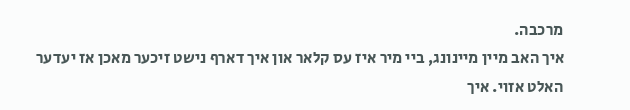מרכבה.
איך האב מיין מיינונג, ביי מיר איז עס קלאר און איך דארף נישט זיכער מאכן אז יעדער האלט אזוי. איך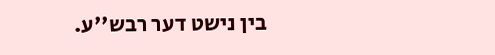בין נישט דער רבש''ע.